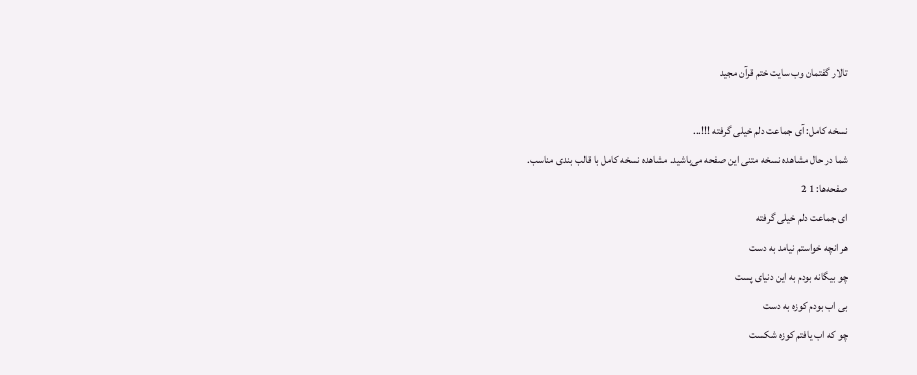تالار گفتمان وب سایت ختم قرآن مجید

نسخه کامل: آی جماعت دلم خیلی گرفته !!!...
شما در حال مشاهده نسخه متنی این صفحه می‌باشید. مشاهده نسخه کامل با قالب بندی مناسب.
صفحه‌ها: 1 2
ای جماعت دلم خیلی گرفته
هر انچه خواستم نیامد به دست
چو بیگانه بودم به این دنیای پست
بی اب بودم کوزه به دست
چو که اب یافتم کوزه شکست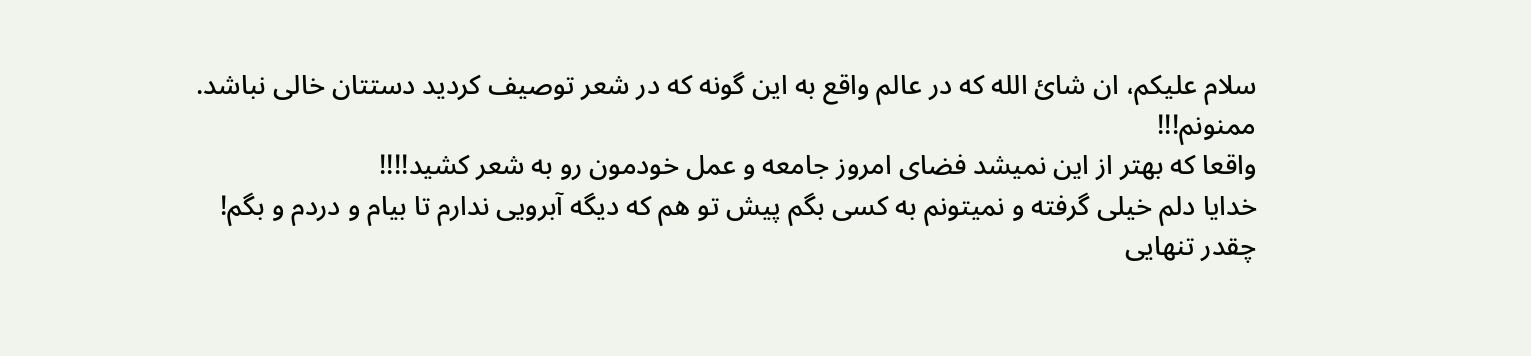سلام علیکم، ان شائ الله که در عالم واقع به این گونه که در شعر توصیف کردید دستتان خالی نباشد.
ممنونم!!!
واقعا که بهتر از این نمیشد فضای امروز جامعه و عمل خودمون رو به شعر کشید!!!!
خدایا دلم خیلی گرفته و نمیتونم به کسی بگم پیش تو هم که دیگه آبرویی ندارم تا بیام و دردم و بگم!
چقدر تنهایی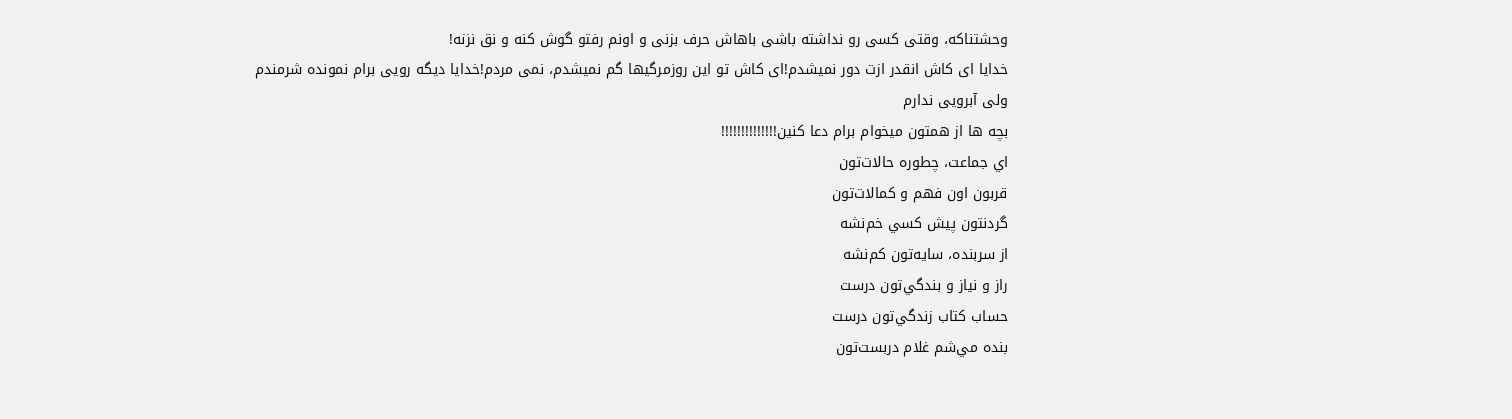وحشتناکه، وقتی کسی رو نداشته باشی باهاش حرف بزنی و اونم رفتو گوش کنه و نق نزنه!
خدایا ای کاش انقدر ازت دور نمیشدم!ای کاش تو این روزمرگیها گم نمیشدم، نمی مردم!خدایا دیگه رویی برام نمونده شرمندم ولی آبرویی ندارم
بچه ها از همتون میخوام برام دعا کنین!!!!!!!!!!!!!!
اي جماعت، چطوره حالات‌تون
قربون اون فهم و كمالات‌تون
گردنتون پيش كسي خم‌نشه
از سربنده، سايه‌تون كم‌نشه
راز و نياز و بندگي‌تون درست
حساب كتاب زندگي‌تون درست
بنده مي‌شم غلام دربست‌تون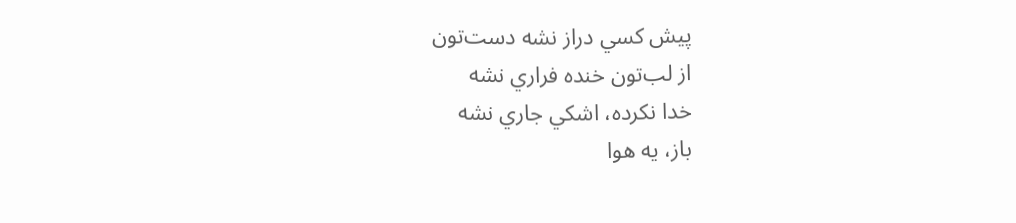پيش كسي دراز نشه دست‌تون
از لب‌تون خنده فراري نشه
خدا نكرده، اشكي جاري نشه
باز، يه هوا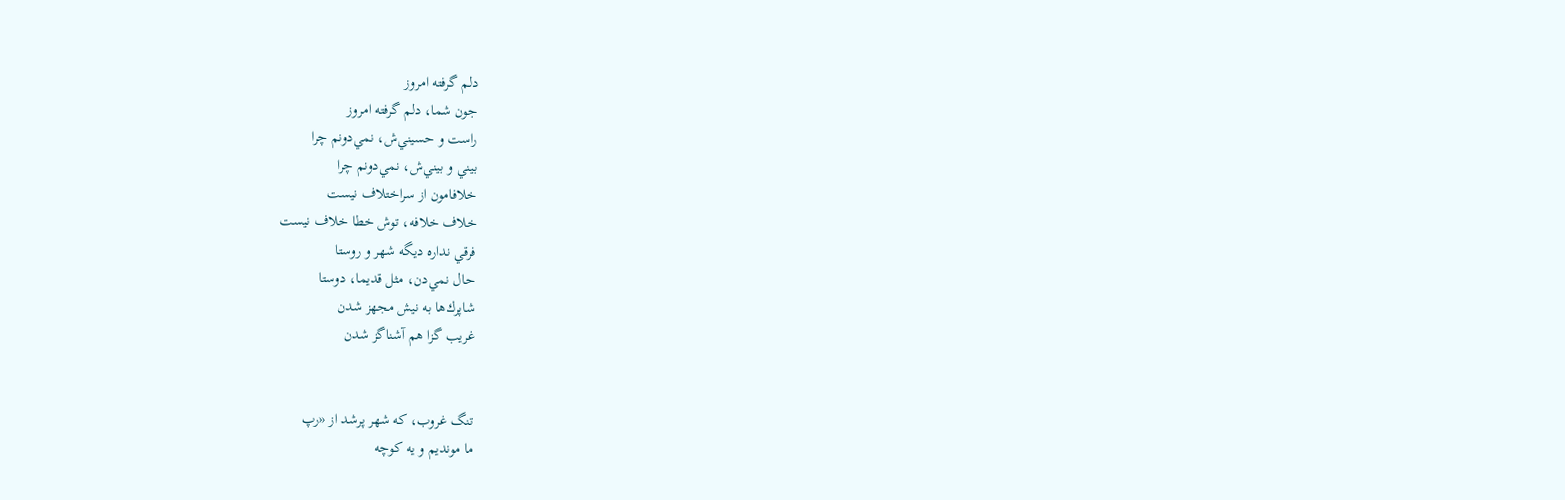دلم گرفته امروز
جون شما، دلم گرفته امروز
راست و حسيني‌ش، نمي‌دونم چرا
بيني و بيني‌ش، نمي‌دونم چرا
خلافامون از سراختلاف نيست
خلاف خلافه، توش خطا خلاف نيست
فرقي نداره ديگه شهر و روستا
حال نمي‌دن، مثل قديما، دوستا
شاپرك‌ها به نيش مجهز شدن
غريب گزا هم آشناگز شدن


تنگ غروب، كه شهر پرشد از «رپ
ما مونديم و يه كوچه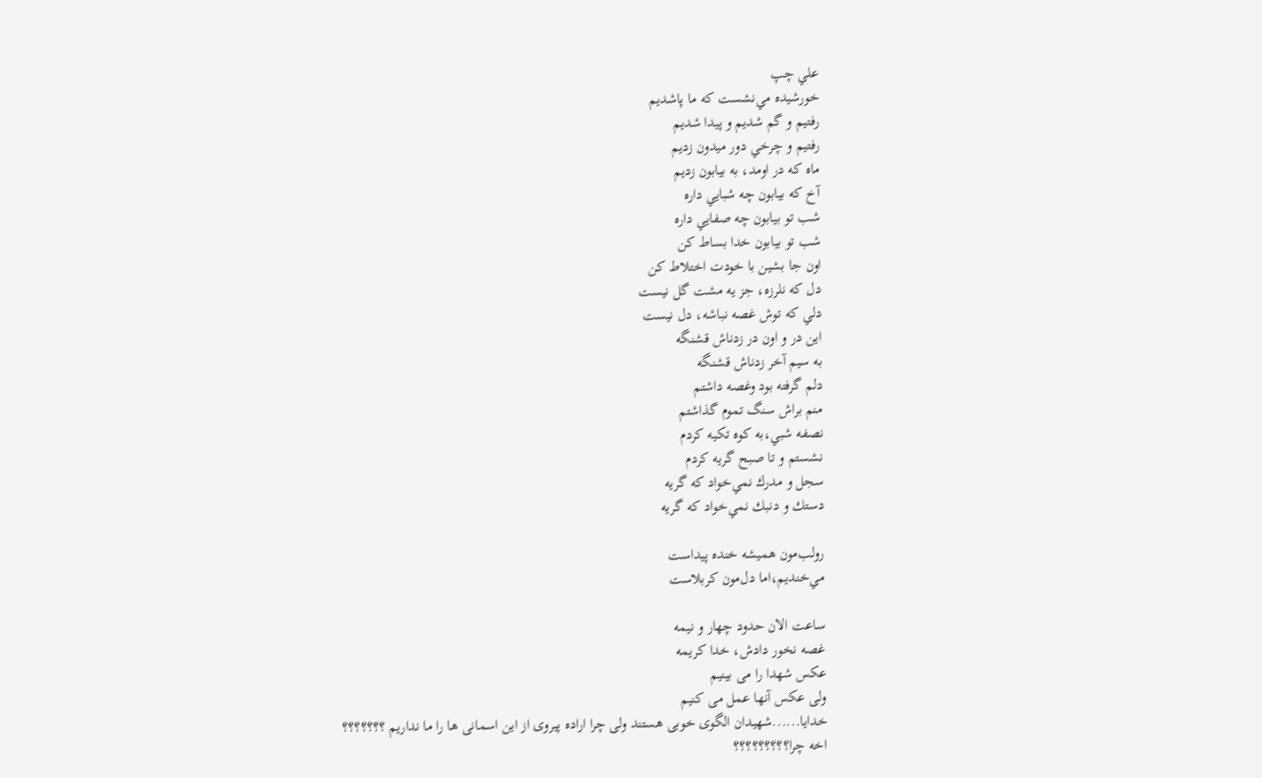علي چپ
خورشيده مي‌نشست كه ما پاشديم
رفتيم و گم شديم و پيدا شديم
رفتيم و چرخي دور ميدون زديم
ماه كه در اومد، به بيابون زديم
آخ كه بيابون چه شبايي داره
شب تو بيابون چه صفايي داره
شب تو بيابون خدا بساط كن
اون جا بشين با خودت اختلاط كن
دل كه نلرزه، جز يه مشت گل نيست
دلي كه توش غصه نباشه، دل نيست
اين در و اون در زدناش قشنگه
به سيم آخر زدناش قشنگه
دلم گرفته بود وغصه داشتم
منم براش سنگ تموم گذاشتم
نصفه شبي،‌به كوه تكيه كردم
نشستم و تا صبح گريه كردم
سجل و مدرك نمي‌خواد كه گريه
دستك و دنبك نمي‌خواد كه گريه

رولب‌مون هميشه خنده پيداست
مي‌خنديم،‌اما دل‌مون كربلاست

ساعت الان حدود چهار و نيمه
غصه نخور دادش، خدا كريمه
عکس شهدا را می بینیم
ولی عکس آنها عمل می کنیم
خدایا......شهیدان الگوی خوبی هستند ولی چرا اراده پیروی از این اسمانی ها را ما نداریم ؟؟؟؟؟؟؟
اخه چرا؟؟؟؟؟؟؟؟؟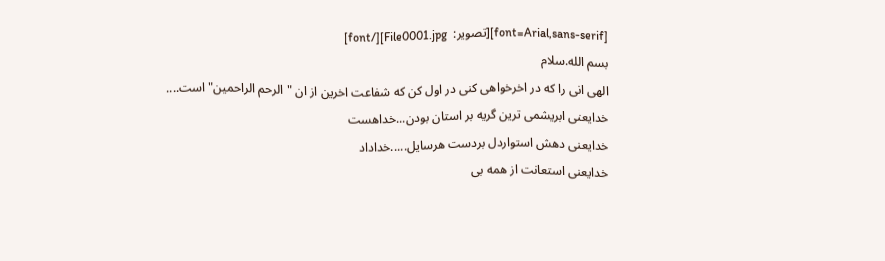[font=Arial,sans-serif][تصویر:  File0001.jpg][/font]
بسم الله.سلام
الهی انی را که در اخرخواهی کنی در اول کن که شفاعت اخرین از ان "الرحم الراحمین"است....
خدایعنی ابریشمی ترین گریه بر استان بودن...خداهست
خدایعنی دهش استواردل بردست هرسایل.....خداداد
خدایعنی استعانت از همه بی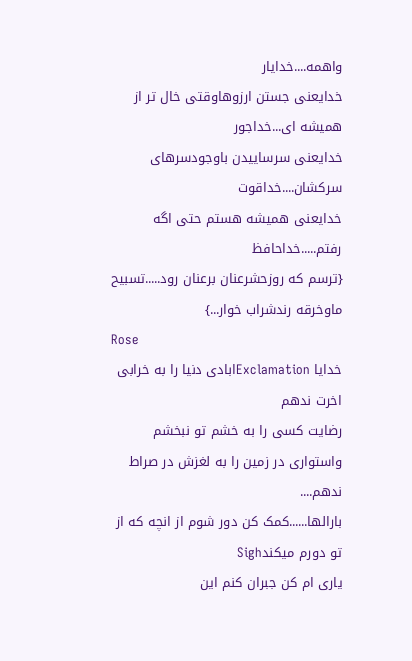واهمه....خدایار
خدایعنی جستن ارزوهاوقتی خال تر از همیشه ای...خداجور
خدایعنی سرساییدن باوجودسرهای سرکشان....خداقوت
خدایعنی همیشه هستم حتی اگه رفتم.....خداحافظ
{ترسم که روزحشرعنان برعنان رود.....تسبیح ماوخرقه رندشراب خوار...}
Rose
خدایا Exclamationابادی دنیا را به خرابی اخرت ندهم
رضایت کسی را به خشم تو نبخشم
واستواری در زمین را به لغزش در صراط ندهم....
بارالها......کمک کن دور شوم از انچه که از تو دورم میکندSigh
یاری ام کن جبران کنم این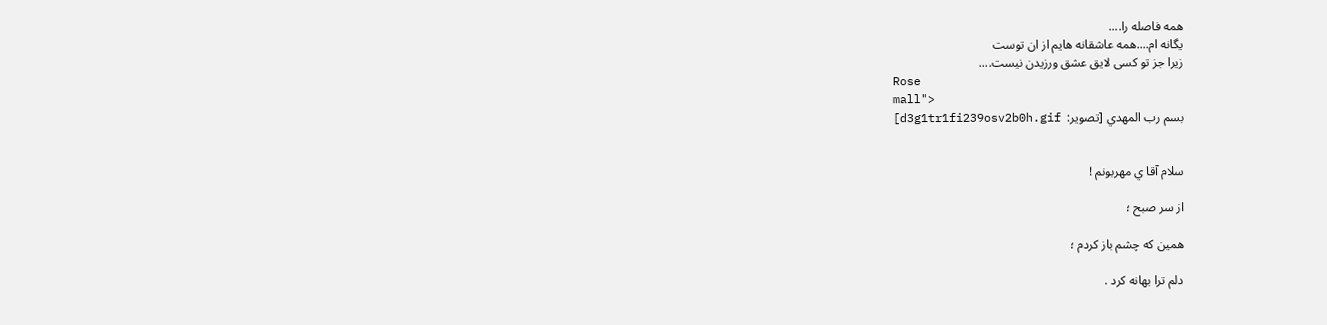همه فاصله را....
یگانه ام....همه عاشقانه هایم از ان توست
زیرا جز تو کسی لایق عشق ورزیدن نیست....
Rose
mall">
بسم رب المهدي [تصویر:  d3g1tr1fi239osv2b0h.gif]


سلام آقا ي مهربونم !

از سر صبح ؛

همين كه چشم باز كردم ؛

دلم ترا بهانه كرد .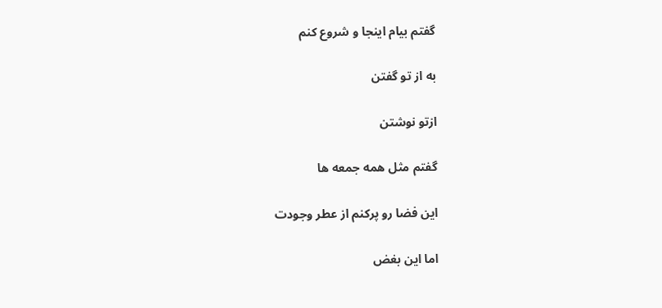گفتم بيام اينجا و شروع كنم

به از تو گفتن

ازتو نوشتن

گفتم مثل همه جمعه ها

اين فضا رو پركنم از عطر وجودت

اما اين بغض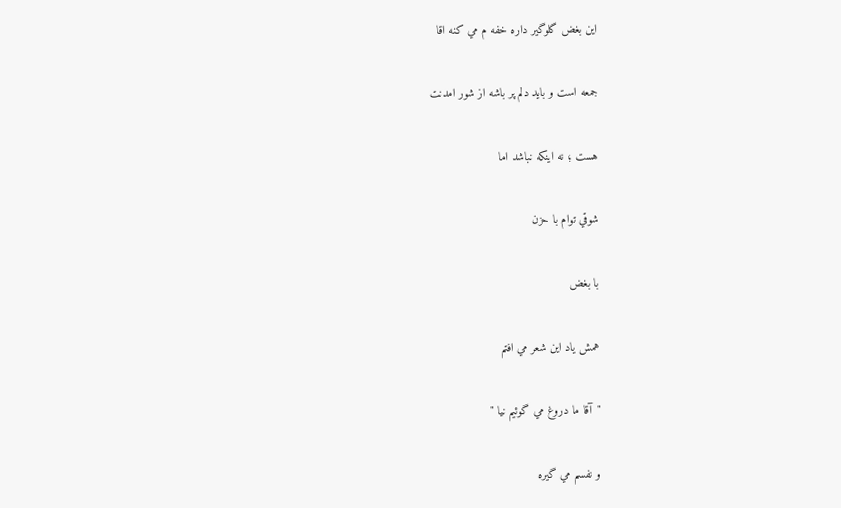اين بغض گلوگير داره خفه م مي كنه اقا

جمعه است و بايد دلم پر باشه از شور امدنت

هست ؛ نه اينكه نباشد اما

شوقي توام با حزن

با بغض

همش ياد اين شعر مي افتم

"آقا ما دروغ مي گوئيم نيا "

و نفسم مي گيره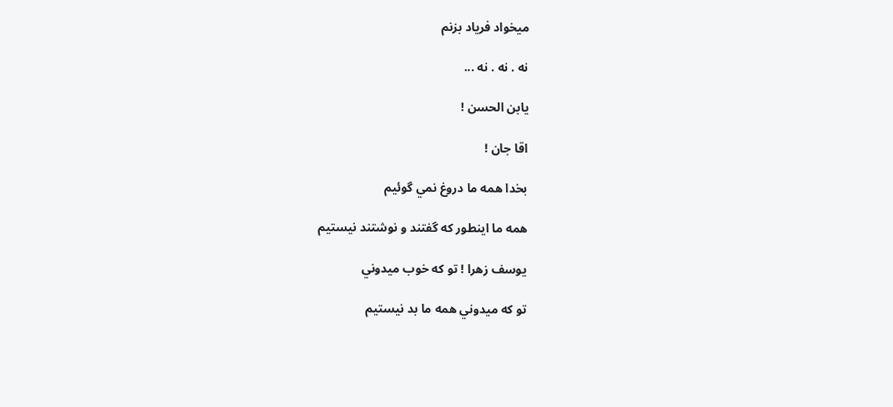ميخواد فرياد بزنم

نه . نه . نه ...

يابن الحسن !

اقا جان !

بخدا همه ما دروغ نمي گوئيم

همه ما اينطور كه گفتند و نوشتند نيستيم

يوسف زهرا ! تو كه خوب ميدوني

تو كه ميدوني همه ما بد نيستيم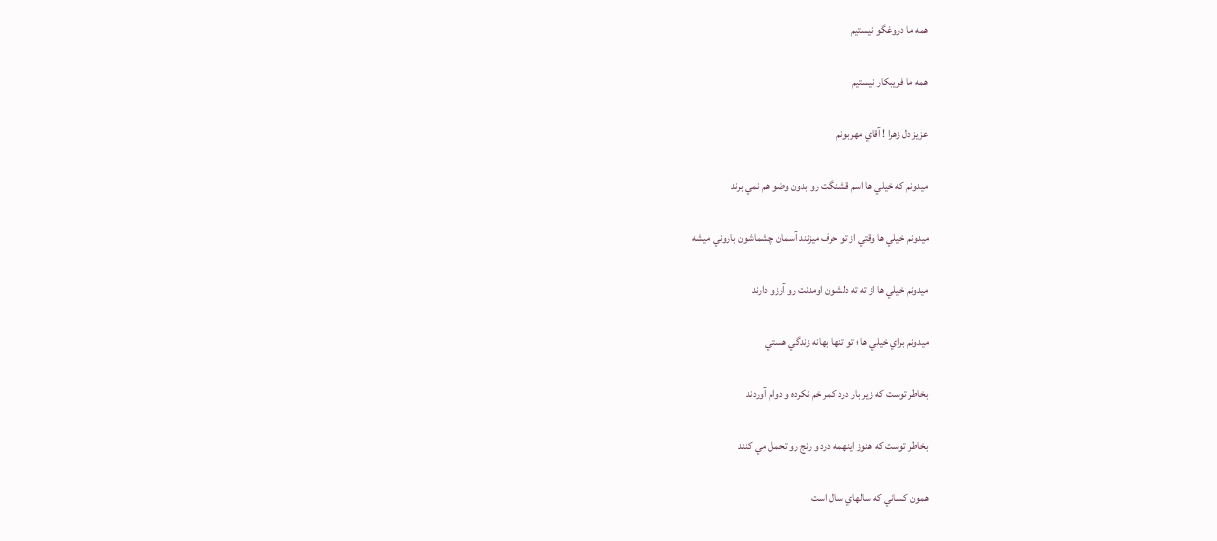همه ما دروغگو نيستيم

همه ما فريبكار نيستيم

عزيز دل زهرا ! آقاي مهربونم

ميدونم كه خيلي ها اسم قشنگت رو بدون وضو هم نمي برند

ميدونم خيلي ها وقتي از تو حرف ميزنند آسمان چشماشون باروني ميشه

ميدونم خيلي ها از ته ته دلشون اومدنت رو آرزو دارند

ميدونم براي خيلي ها ؛ تو تنها بهانه زندگي هستي

بخاطر توست كه زير بار درد كمر خم نكرده و دوام آوردند

بخاطر توست كه هنوز اينهمه درد و رنج رو تحمل مي كنند

همون كساني كه سالهاي سال است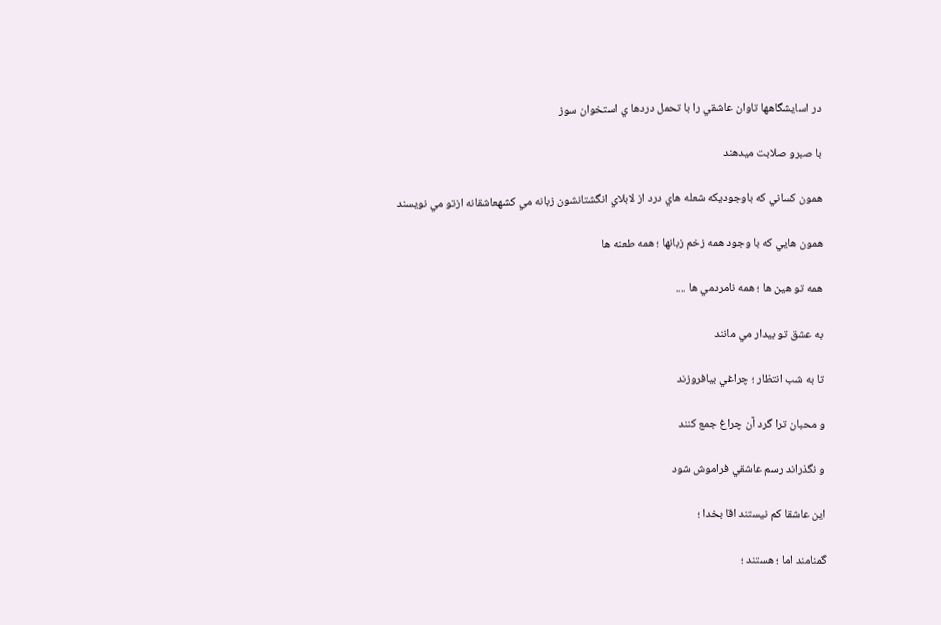در اسايشگاهها تاوان عاشقي را با تحمل دردها ي استخوان سوز

با صبرو صلابت ميدهند

همون كساني كه باوجوديكه شعله هاي درد از لابلاي انگشتانشون زبانه مي كشهعاشقانه ازتو مي نويسند

همون هايي كه با وجود همه زخم زبانها ؛ همه طعنه ها

همه تو هين ها ؛ همه نامردمي ها ....

به عشق تو بيدار مي مانند

تا به شب انتظار ؛ چراغي بيافروزند

و محبان ترا گرد آن چراغ جمع كنند

و نگذراند رسم عاشقي فراموش شود

اين عاشقا كم نيستند اقا بخدا ؛

گمنامند اما ؛ هستند ؛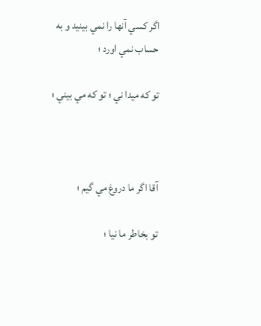اگر كسي آنها را نمي بينيد و به حساب نمي اورد ؛

تو كه ميدا ني ؛ تو كه مي بيني ؛



آقا اگر ما دروغ مي گيم ؛

تو بخاطر ما نيا ؛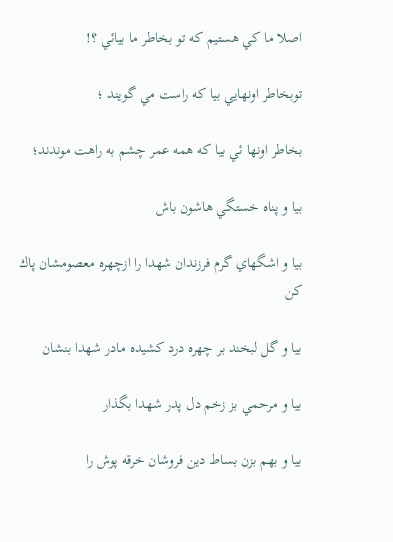اصلا ما كي هستيم كه تو بخاطر ما بيائي ؟!

توبخاطر اونهايي بيا كه راست مي گويند ؛

بخاطر اونها ئي بيا كه همه عمر چشم به راهت موندند؛

بيا و پناه خستگي هاشون باش

بيا و اشگهاي گرم فرزندان شهدا را ازچهره معصومشان پاك كن

بيا و گل لبخند بر چهره درد كشيده مادر شهدا بنشان

بيا و مرحمي بز زخم دل پدر شهدا بگذار

بيا و بهم بزن بساط دين فروشان خرقه پوش را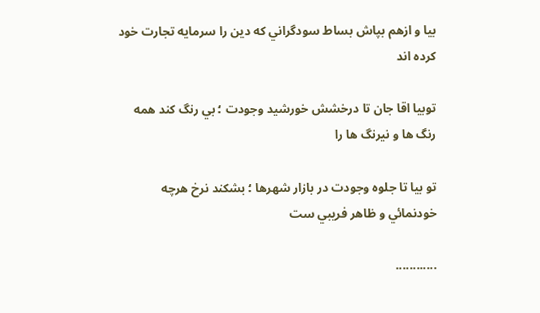بيا و ازهم بپاش بساط سودگراني كه دين را سرمايه تجارت خود كرده اند

توبيا اقا جان تا درخشش خورشيد وجودت ؛ بي رنگ كند همه رنگ ها و نيرنگ ها را

تو بيا تا جلوه وجودت در بازار شهرها ؛ بشكند نرخ هرچه خودنمائي و ظاهر فريبي ست

............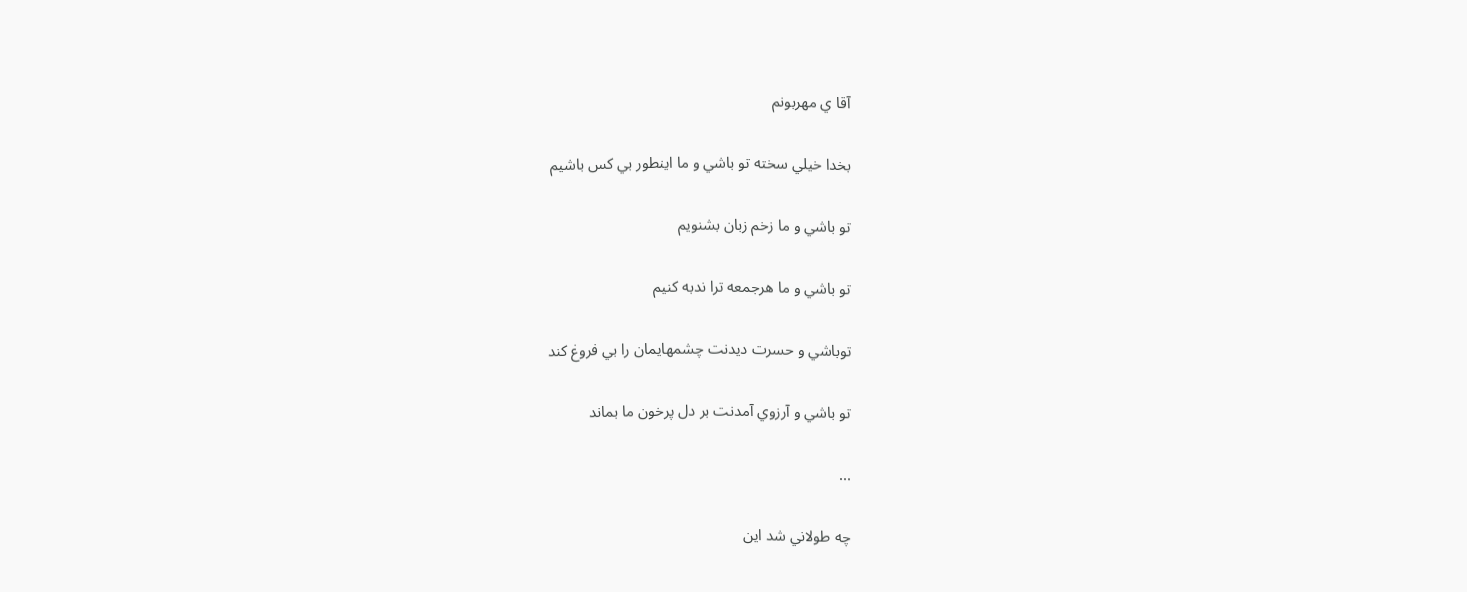آقا ي مهربونم

بخدا خيلي سخته تو باشي و ما اينطور بي كس باشيم

تو باشي و ما زخم زبان بشنويم

تو باشي و ما هرجمعه ترا ندبه كنيم

توباشي و حسرت ديدنت چشمهايمان را بي فروغ كند

تو باشي و آرزوي آمدنت بر دل پرخون ما بماند

...

چه طولاني شد اين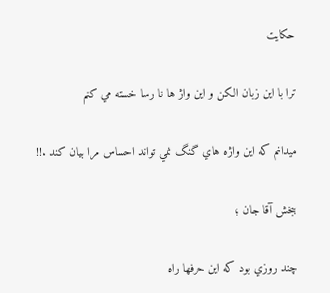حكايت

ترا با اين زبان الكن و اين واژ ها نا رسا خسته مي كنم

ميدانم كه اين واژه هاي گنگ نمي تواند احساس مرا بيان كند .!!

ببخش آقا جان ؛

چند روزي بود كه اين حرفها راه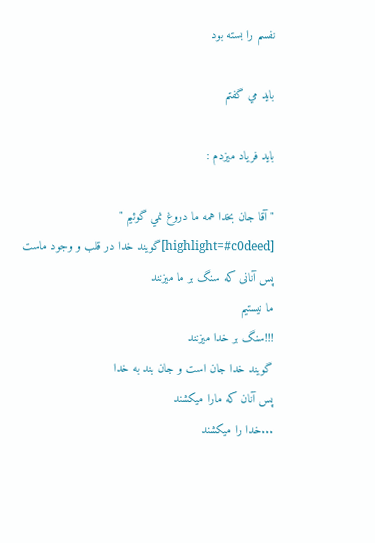نفسم را بسته بود

بايد مي گفتم

بايد فرياد ميزدم :

" آقا جان بخدا همه ما دروغ نمي گوئيم "
[highlight=#c0deed]گویند خدا در قلب و وجود ماست
پس آنانی که‌ سنگ بر ما میزنند
ما نیستیم
!!!سنگ بر خدا میزنند
گویند خدا جان است و جان بند به‌ خدا
پس آنان که‌ مارا میکشند
...خدا را میکشند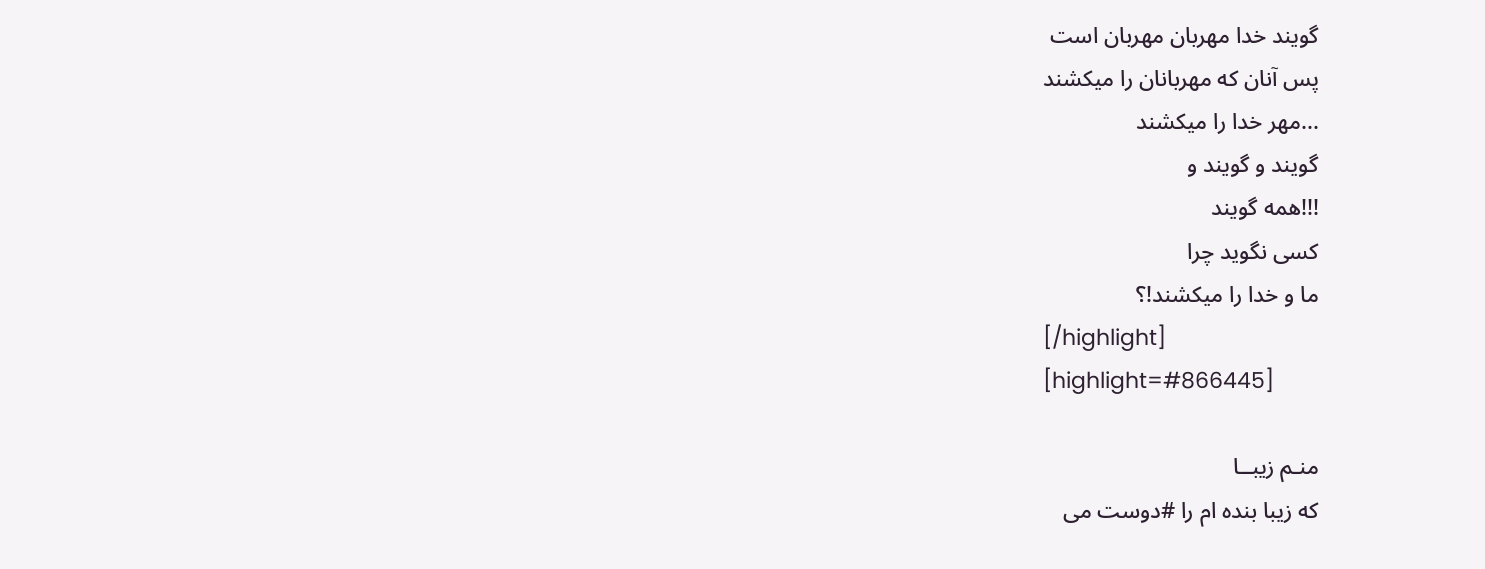گویند خدا مهربان مهربان است
پس آنان که‌ مهربانان را میکشند
...مهر خدا را میکشند
گویند و گویند و
!!!همه‌ گویند
کسی نگوید چرا
ما و خدا را میکشند!؟
[/highlight]
[highlight=#866445]

منـم زیبــا
که زیبا بنده ام را #دوست می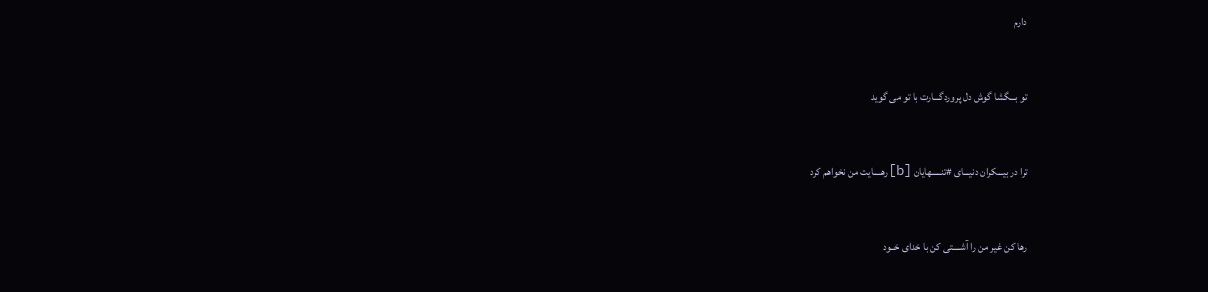دارم


تو بـــگشا گوش دل پروردگـــارت با تو می گوید


ترا در بیـــکران دنیـــای #تنـــــهایان [b]رهــــایت من نخواهم کرد


رها کن غیر من را آشــــتی کن با خدای خــود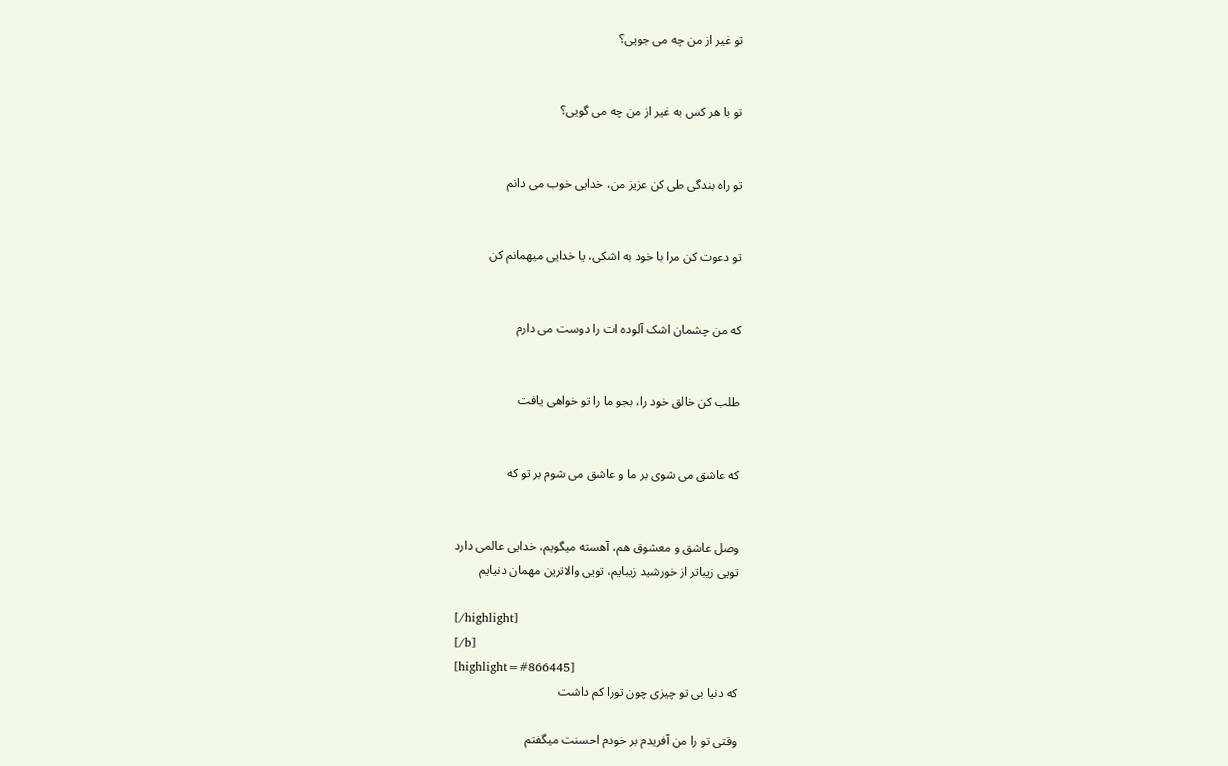تو غیر از من چه می جویی؟


تو با هر کس به غیر از من چه می گویی؟


تو راه بندگی طی کن عزیز من، خدایی خوب می دانم


تو دعوت کن مرا با خود به اشکی، یا خدایی میهمانم کن


که من چشمان اشک آلوده ات را دوست می دارم


طلب کن خالق خود را، بجو ما را تو خواهی یافت


که عاشق می شوی بر ما و عاشق می شوم بر تو که


وصل عاشق و معشوق هم، آهسته میگویم، خدایی عالمی دارد
تویی زیباتر از خورشید زیبایم، تویی والاترین مهمان دنیایم

[/highlight]
[/b]
[highlight=#866445]
که دنیا بی تو چیزی چون تورا کم داشت

وقتی تو را من آفریدم بر خودم احسنت میگفتم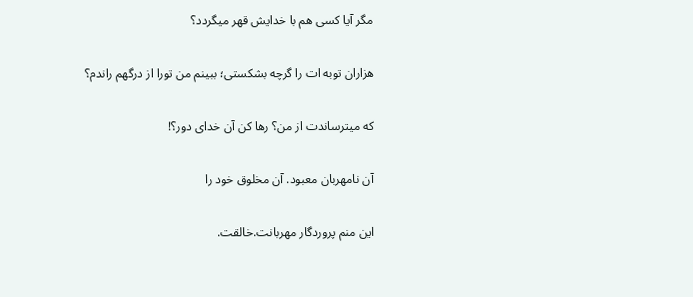مگر آیا کسی هم با خدایش قهر میگردد؟

هزاران توبه ات را گرچه بشکستی؛ ببینم من تورا از درگهم راندم؟

که میترساندت از من؟ رها کن آن خدای دور؟!

آن نامهربان معبود. آن مخلوق خود را

این منم پروردگار مهربانت.خالقت.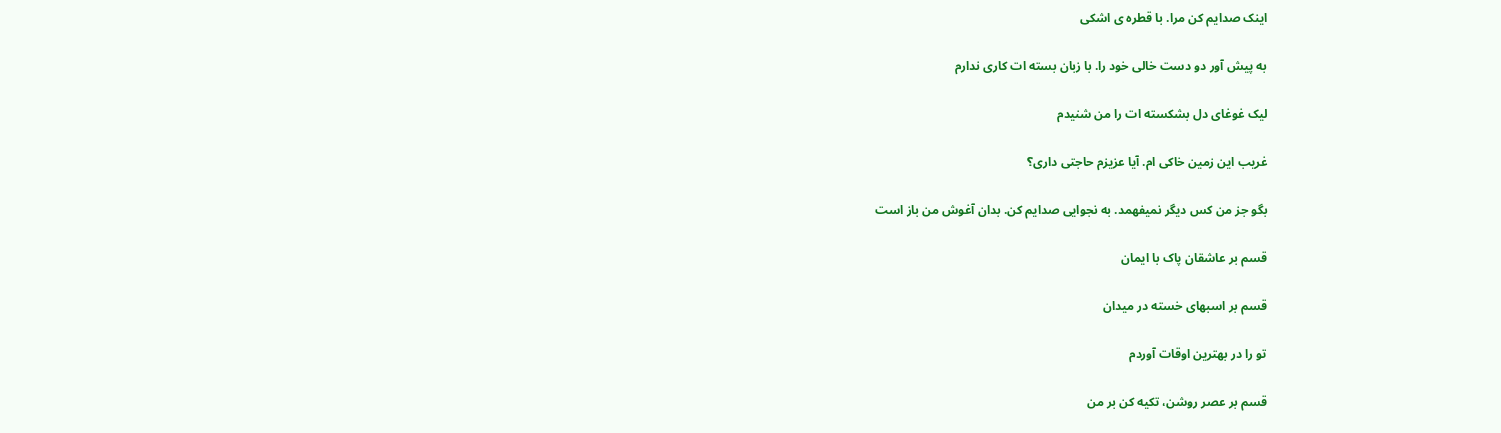اینک صدایم کن مرا. با قطره ی اشکی

به پیش آور دو دست خالی خود را. با زبان بسته ات کاری ندارم

لیک غوغای دل بشکسته ات را من شنیدم

غریب این زمین خاکی ام. آیا عزیزم حاجتی داری؟

بگو جز من کس دیگر نمیفهمد. به نجوایی صدایم کن. بدان آغوش من باز است

قسم بر عاشقان پاک با ایمان

قسم بر اسبهای خسته در میدان

تو را در بهترین اوقات آوردم

قسم بر عصر روشن، تکیه کن بر من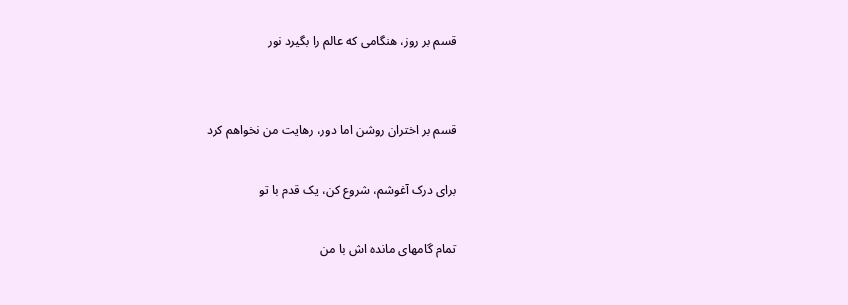قسم بر روز، هنگامی که عالم را بگیرد نور


قسم بر اختران روشن اما دور، رهایت من نخواهم کرد

برای درک آغوشم، شروع کن، یک قدم با تو

تمام گامهای مانده اش با من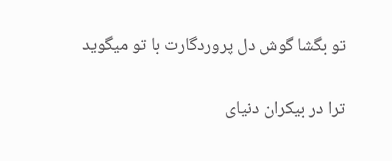تو بگشا گوش دل پروردگارت با تو میگوید


ترا در بیکران دنیای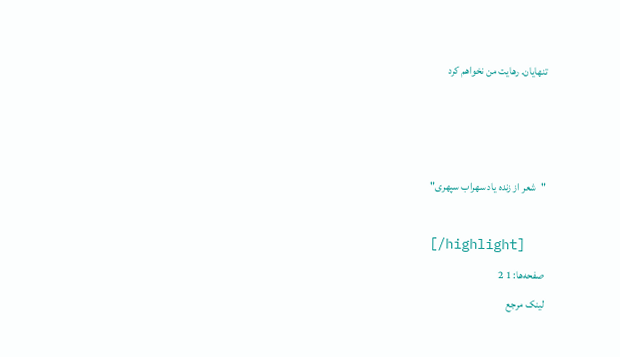تنهایان. رهایت من نخواهم کرد



"شعر از زنده یاد سهراب سپهری"

[/highlight]
صفحه‌ها: 1 2
لینک مرجع